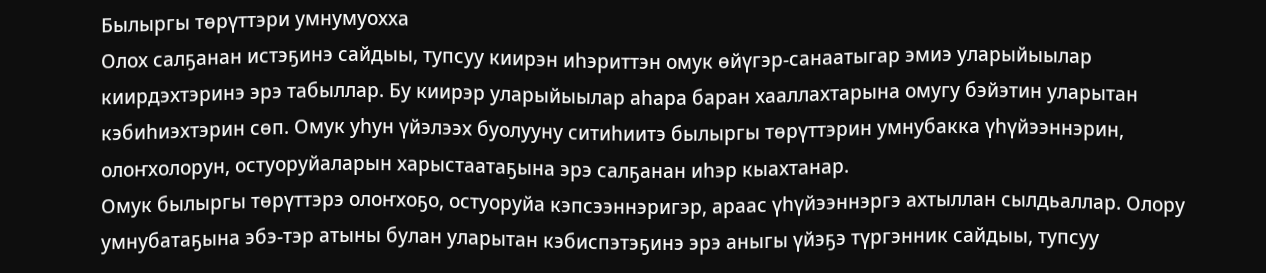Былыргы төрүттэри умнумуохха
Олох салҕанан истэҕинэ сайдыы, тупсуу киирэн иһэриттэн омук өйүгэр-санаатыгар эмиэ уларыйыылар киирдэхтэринэ эрэ табыллар. Бу киирэр уларыйыылар аһара баран хааллахтарына омугу бэйэтин уларытан кэбиһиэхтэрин сөп. Омук уһун үйэлээх буолууну ситиһиитэ былыргы төрүттэрин умнубакка үһүйээннэрин, олоҥхолорун, остуоруйаларын харыстаатаҕына эрэ салҕанан иһэр кыахтанар.
Омук былыргы төрүттэрэ олоҥхоҕо, остуоруйа кэпсээннэригэр, араас үһүйээннэргэ ахтыллан сылдьаллар. Олору умнубатаҕына эбэ-тэр атыны булан уларытан кэбиспэтэҕинэ эрэ аныгы үйэҕэ түргэнник сайдыы, тупсуу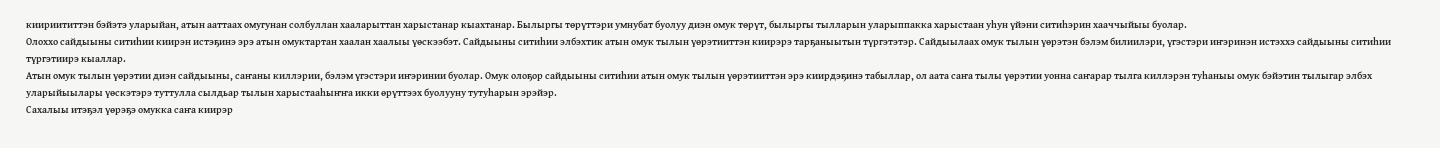киириититтэн бэйэтэ уларыйан, атын ааттаах омугунан солбуллан хааларыттан харыстанар кыахтанар. Былыргы төрүттэри умнубат буолуу диэн омук төрүт, былыргы тылларын уларыппакка харыстаан уһун үйэни ситиһэрин хааччыйыы буолар.
Олоххо сайдыыны ситиһии киирэн истэҕинэ эрэ атын омуктартан хаалан хаалыы үөскээбэт. Сайдыыны ситиһии элбэхтик атын омук тылын үөрэтииттэн киирэрэ тарҕаныытын түргэтэтэр. Сайдыылаах омук тылын үөрэтэн бэлэм билиилэри, үгэстэри иҥэринэн истэххэ сайдыыны ситиһии түргэтиирэ кыаллар.
Атын омук тылын үөрэтии диэн сайдыыны, саҥаны киллэрии, бэлэм үгэстэри иҥэринии буолар. Омук олоҕор сайдыыны ситиһии атын омук тылын үөрэтииттэн эрэ киирдэҕинэ табыллар, ол аата саҥа тылы үөрэтии уонна саҥарар тылга киллэрэн туһаныы омук бэйэтин тылыгар элбэх уларыйыылары үөскэтэрэ туттулла сылдьар тылын харыстааһыҥҥа икки өрүттээх буолууну тутуһарын эрэйэр.
Сахалыы итэҕэл үөрэҕэ омукка саҥа киирэр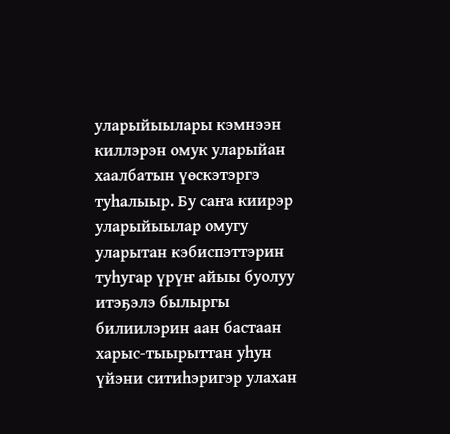уларыйыылары кэмнээн киллэрэн омук уларыйан хаалбатын үөскэтэргэ туһалыыр. Бу саҥа киирэр уларыйыылар омугу уларытан кэбиспэттэрин туһугар үрүҥ айыы буолуу итэҕэлэ былыргы билиилэрин аан бастаан харыс-тыырыттан уһун үйэни ситиһэригэр улахан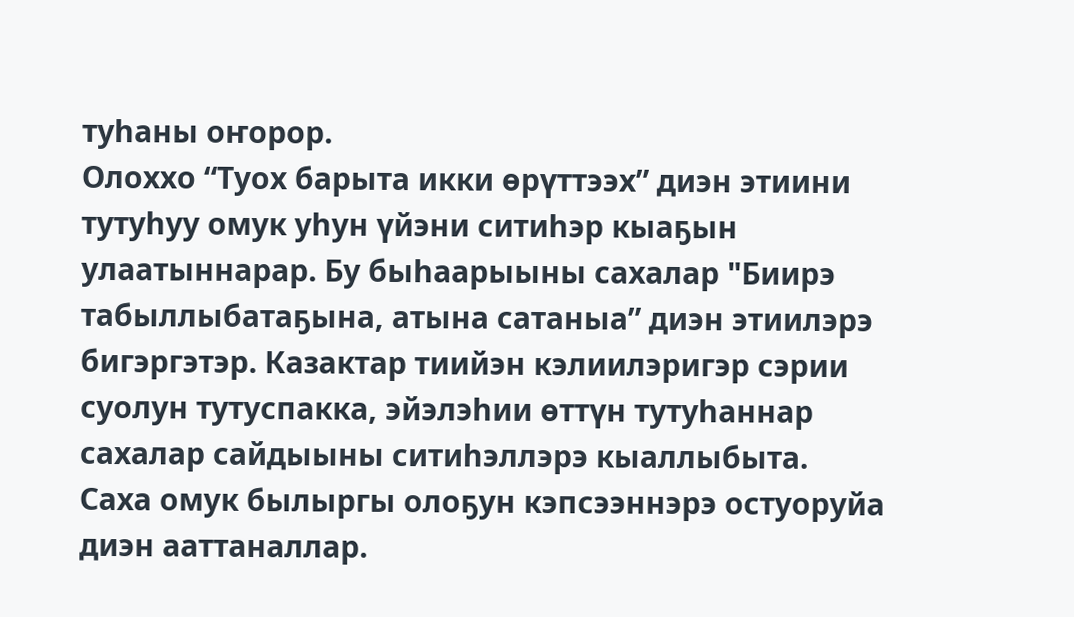туһаны оҥорор.
Олоххо “Туох барыта икки өрүттээх” диэн этиини тутуһуу омук уһун үйэни ситиһэр кыаҕын улаатыннарар. Бу быһаарыыны сахалар "Биирэ табыллыбатаҕына, атына сатаныа” диэн этиилэрэ бигэргэтэр. Казактар тиийэн кэлиилэригэр сэрии суолун тутуспакка, эйэлэһии өттүн тутуһаннар сахалар сайдыыны ситиһэллэрэ кыаллыбыта.
Саха омук былыргы олоҕун кэпсээннэрэ остуоруйа диэн ааттаналлар.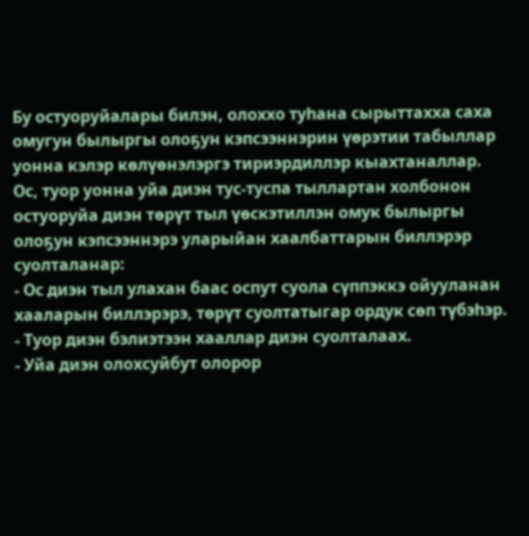Бу остуоруйалары билэн, олоххо туһана сырыттахха саха омугун былыргы олоҕун кэпсээннэрин үөрэтии табыллар уонна кэлэр көлүөнэлэргэ тириэрдиллэр кыахтаналлар.
Ос, туор уонна уйа диэн тус-туспа тыллартан холбонон остуоруйа диэн төрүт тыл үөскэтиллэн омук былыргы олоҕун кэпсээннэрэ уларыйан хаалбаттарын биллэрэр суолталанар:
- Ос диэн тыл улахан баас оспут суола сүппэккэ ойууланан хааларын биллэрэрэ, төрүт суолтатыгар ордук сөп түбэһэр.
- Туор диэн бэлиэтээн хааллар диэн суолталаах.
- Уйа диэн олохсуйбут олорор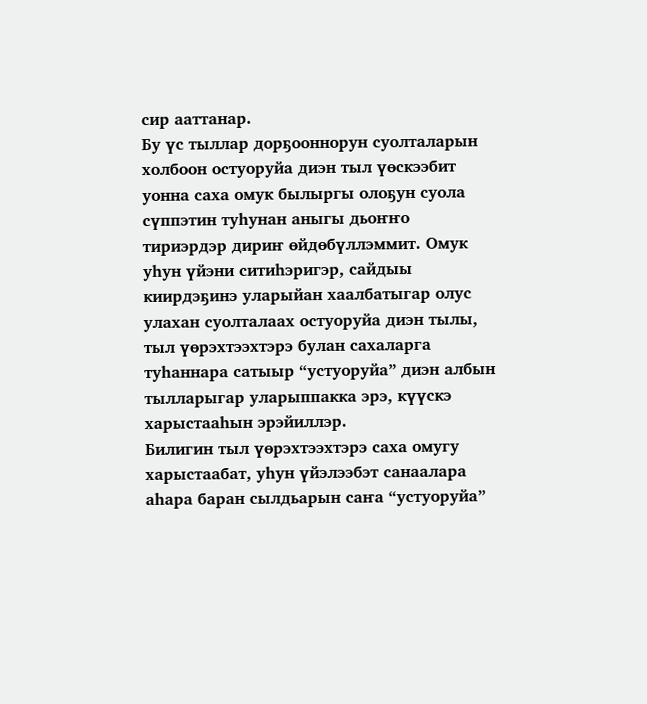сир ааттанар.
Бу үс тыллар дорҕооннорун суолталарын холбоон остуоруйа диэн тыл үөскээбит уонна саха омук былыргы олоҕун суола сүппэтин туһунан аныгы дьоҥҥо тириэрдэр дириҥ өйдөбүллэммит. Омук уһун үйэни ситиһэригэр, сайдыы киирдэҕинэ уларыйан хаалбатыгар олус улахан суолталаах остуоруйа диэн тылы, тыл үөрэхтээхтэрэ булан сахаларга туһаннара сатыыр “устуоруйа” диэн албын тылларыгар уларыппакка эрэ, күүскэ харыстааһын эрэйиллэр.
Билигин тыл үөрэхтээхтэрэ саха омугу харыстаабат, уһун үйэлээбэт санаалара аһара баран сылдьарын саҥа “устуоруйа”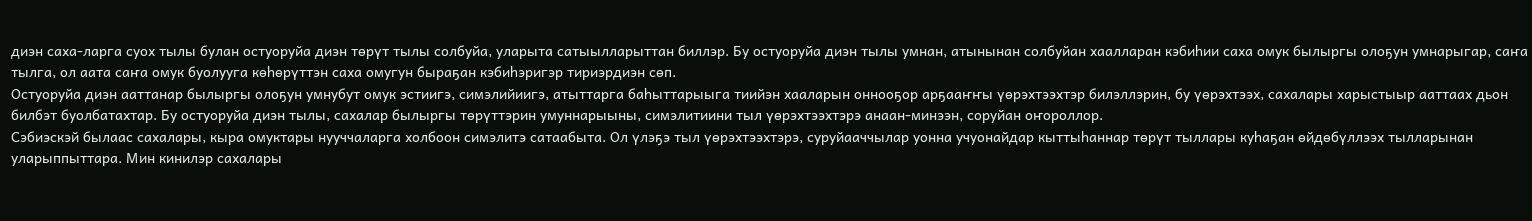диэн саха-ларга суох тылы булан остуоруйа диэн төрүт тылы солбуйа, уларыта сатыылларыттан биллэр. Бу остуоруйа диэн тылы умнан, атынынан солбуйан хаалларан кэбиһии саха омук былыргы олоҕун умнарыгар, саҥа тылга, ол аата саҥа омук буолууга көһөрүттэн саха омугун быраҕан кэбиһэригэр тириэрдиэн сөп.
Остуоруйа диэн ааттанар былыргы олоҕун умнубут омук эстиигэ, симэлийиигэ, атыттарга баһыттарыыга тиийэн хааларын оннооҕор арҕааҥҥы үөрэхтээхтэр билэллэрин, бу үөрэхтээх, сахалары харыстыыр ааттаах дьон билбэт буолбатахтар. Бу остуоруйа диэн тылы, сахалар былыргы төрүттэрин умуннарыыны, симэлитиини тыл үөрэхтээхтэрэ анаан-минээн, соруйан оҥороллор.
Сэбиэскэй былаас сахалары, кыра омуктары нууччаларга холбоон симэлитэ сатаабыта. Ол үлэҕэ тыл үөрэхтээхтэрэ, суруйааччылар уонна учуонайдар кыттыһаннар төрүт тыллары куһаҕан өйдөбүллээх тылларынан уларыппыттара. Мин кинилэр сахалары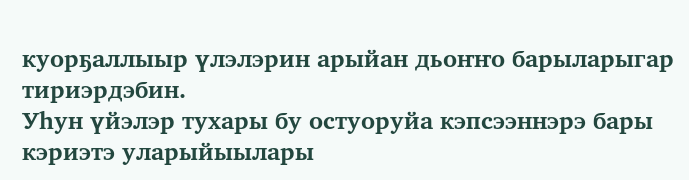куорҕаллыыр үлэлэрин арыйан дьоҥҥо барыларыгар тириэрдэбин.
Уһун үйэлэр тухары бу остуоруйа кэпсээннэрэ бары кэриэтэ уларыйыылары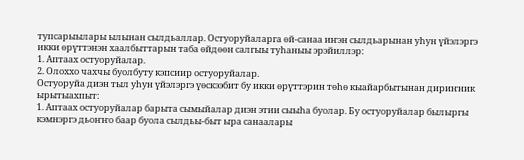тупсарыылары ылынан сылдьаллар. Остуоруйаларга өй-санаа иҥэн сылдьарынан уһун үйэлэргэ икки өрүттэнэн хаалбыттарын таба өйдөөн салгыы туһаныы эрэйиллэр:
1. Аптаах остуоруйалар.
2. Олоххо чахчы буолбуту кэпсиир остуоруйалар.
Остуоруйа диэн тыл уһун үйэлэргэ үөскээбит бу икки өрүттэрин төһө кыайарбытынан дириҥник ырытыахпыт:
1. Аптаах остуоруйалар барыта сымыйалар диэн этии сыыһа буолар. Бу остуоруйалар былыргы кэмнэргэ дьоҥҥо баар буола сылдьы-быт ыра санаалары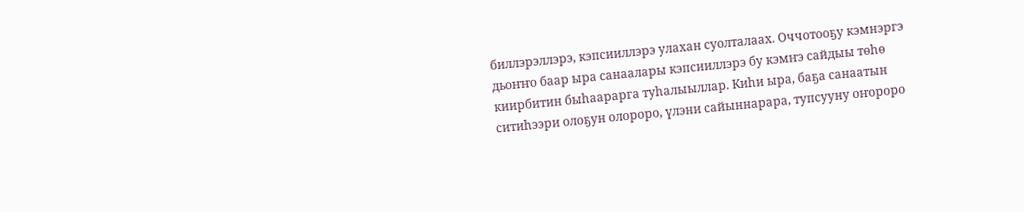биллэрэллэрэ, кэпсииллэрэ улахан суолталаах. Оччотооҕу кэмнэргэ дьоҥҥо баар ыра санаалары кэпсииллэрэ бу кэмҥэ сайдыы төһө киирбитин быһаарарга туһалыыллар. Киһи ыра, баҕа санаатын ситиһээри олоҕун олороро, үлэни сайыннарара, тупсууну оҥороро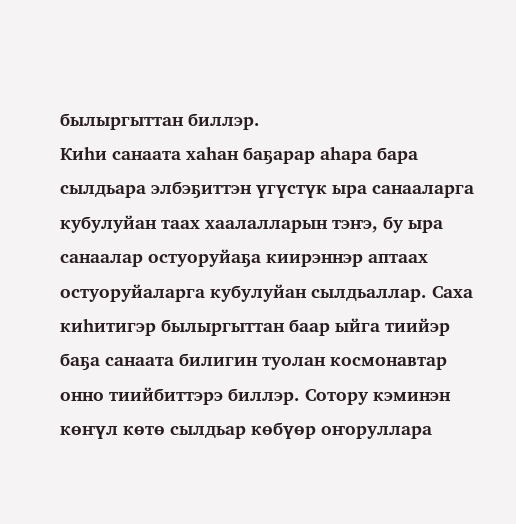былыргыттан биллэр.
Киһи санаата хаһан баҕарар аһара бара сылдьара элбэҕиттэн үгүстүк ыра санааларга кубулуйан таах хаалалларын тэҥэ, бу ыра санаалар остуоруйаҕа киирэннэр аптаах остуоруйаларга кубулуйан сылдьаллар. Саха киһитигэр былыргыттан баар ыйга тиийэр баҕа санаата билигин туолан космонавтар онно тиийбиттэрэ биллэр. Сотору кэминэн көҥүл көтө сылдьар көбүөр оҥоруллара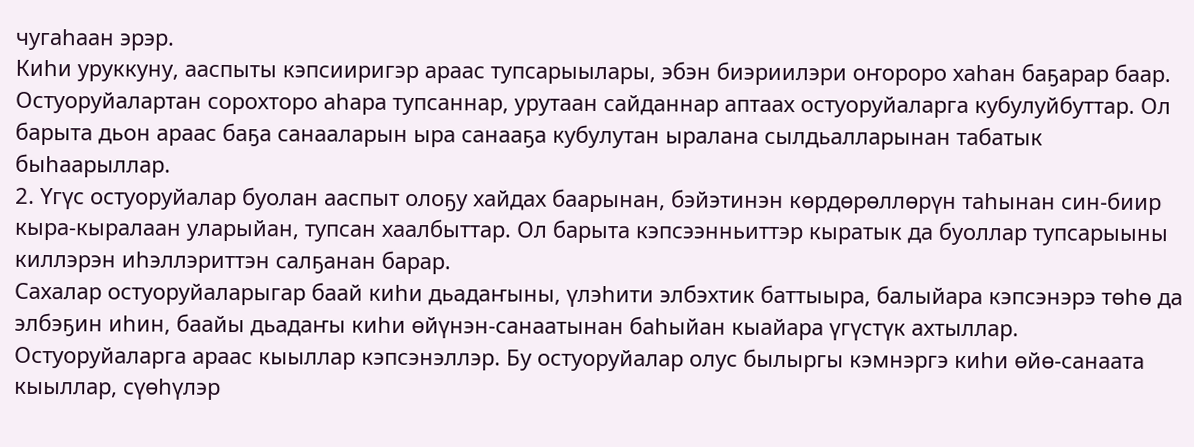чугаһаан эрэр.
Киһи уруккуну, ааспыты кэпсииригэр араас тупсарыылары, эбэн биэриилэри оҥороро хаһан баҕарар баар. Остуоруйалартан сорохторо аһара тупсаннар, урутаан сайданнар аптаах остуоруйаларга кубулуйбуттар. Ол барыта дьон араас баҕа санааларын ыра санааҕа кубулутан ыралана сылдьалларынан табатык быһаарыллар.
2. Үгүс остуоруйалар буолан ааспыт олоҕу хайдах баарынан, бэйэтинэн көрдөрөллөрүн таһынан син-биир кыра-кыралаан уларыйан, тупсан хаалбыттар. Ол барыта кэпсээнньиттэр кыратык да буоллар тупсарыыны киллэрэн иһэллэриттэн салҕанан барар.
Сахалар остуоруйаларыгар баай киһи дьадаҥыны, үлэһити элбэхтик баттыыра, балыйара кэпсэнэрэ төһө да элбэҕин иһин, баайы дьадаҥы киһи өйүнэн-санаатынан баһыйан кыайара үгүстүк ахтыллар.
Остуоруйаларга араас кыыллар кэпсэнэллэр. Бу остуоруйалар олус былыргы кэмнэргэ киһи өйө-санаата кыыллар, сүөһүлэр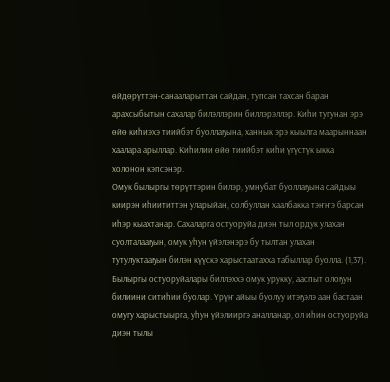өйдөрүттэн-санааларыттан сайдан, тупсан тахсан баран арахсыбытын сахалар билэллэрин биллэрэллэр. Киһи тугунан эрэ өйө киһиэхэ тиийбэт буоллаҕына, ханнык эрэ кыылга маарыннаан хаалара арыллар. Киһилии өйө тиийбэт киһи үгүстүк ыкка холонон кэпсэнэр.
Омук былыргы төрүттэрин билэр, умнубат буоллаҕына сайдыы киирэн иһиититтэн уларыйан, солбуллан хаалбакка тэҥҥэ барсан иһэр кыахтанар. Сахаларга остуоруйа диэн тыл ордук улахан суолталааҕын, омук уһун үйэлэнэрэ бу тылтан улахан тутулуктааҕын билэн күүскэ харыстаатахха табыллар буолла. (1,37).
Былыргы остуоруйалары биллэххэ омук урукку, ааспыт олоҕун билиини ситиһии буолар. Үрүҥ айыы буолуу итэҕэлэ аан бастаан омугу харыстыырга, уһун үйэлииргэ аналланар, ол иһин остуоруйа диэн тылы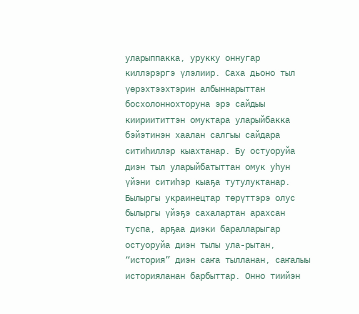уларыппакка, урукку оннугар киллэрэргэ үлэлиир. Саха дьоно тыл үөрэхтээхтэрин албыннарыттан босхолоннохторуна эрэ сайдыы киириититтэн омуктара уларыйбакка бэйэтинэн хаалан салгыы сайдара ситиһиллэр кыахтанар. Бу остуоруйа диэн тыл уларыйбатыттан омук уһун үйэни ситиһэр кыаҕа тутулуктанар.
Былыргы украинецтар төрүттэрэ олус былыргы үйэҕэ сахалартан арахсан туспа, арҕаа диэки баралларыгар остуоруйа диэн тылы ула-рытан, “история” диэн саҥа тылланан, саҥалыы историяланан барбыттар. Онно тиийэн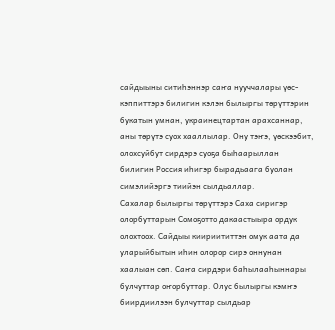сайдыыны ситиһэннэр саҥа нууччалары үөс-кэппиттэрэ билигин кэлэн былыргы төрүттэрин букатын умнан, украинецтартан арахсаннар, аны төрүтэ суох хааллылар. Ону тэҥэ, үөскээбит, олохсуйбут сирдэрэ суоҕа быһаарыллан билигин Россия иһигэр бырадьаага буолан симэлийэргэ тиийэн сылдьаллар.
Сахалар былыргы төрүттэрэ Саха сиригэр олорбуттарын Сомоҕотто дакаастыыра ордук олохтоох. Сайдыы киириититтэн омук аата да уларыйбытын иһин олорор сирэ оннунан хаалыан сөп. Саҥа сирдэри баһылааһыннары булчуттар оҥорбуттар. Олус былыргы кэмҥэ биирдиилээн булчуттар сылдьар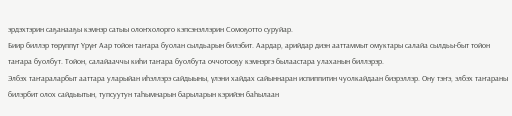эрдэхтэрин саҕанааҕы кэмнэр сатыы олоҥхолорго кэпсэнэллэрин Сомоҕотто суруйар.
Биир биллэр төрүппүт Үрүҥ Аар тойон таҥара буолан сылдьарын билэбит. Аардар, арийдар диэн ааттаммыт омуктары салайа сылдьы-быт тойон таҥара буолбут. Тойон, салайааччы киһи таҥара буолбута оччотооҕу кэмнэргэ былаастара улаханын биллэрэр.
Элбэх таҥараларбыт ааттара уларыйан иһэллэрэ сайдыыны, үлэни хайдах сайыннаран испиппитин чуолкайдаан биэрэллэр. Ону тэҥэ, элбэх таҥараны билэрбит олох сайдыытын, тупсуутун таһымнарын барыларын кэрийэн баһылаан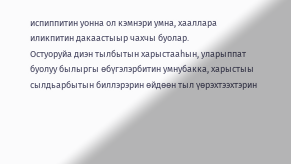испиппитин уонна ол кэмнэри умна, хааллара иликпитин дакаастыыр чахчы буолар.
Остуоруйа диэн тылбытын харыстааһын, уларыппат буолуу былыргы өбүгэлэрбитин умнубакка, харыстыы сылдьарбытын биллэрэрин өйдөөн тыл үөрэхтээхтэрин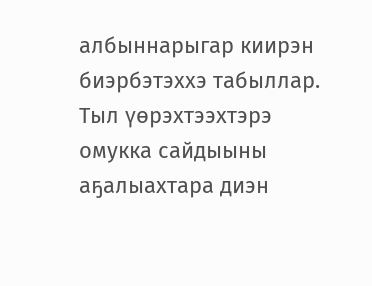албыннарыгар киирэн биэрбэтэххэ табыллар. Тыл үөрэхтээхтэрэ омукка сайдыыны аҕалыахтара диэн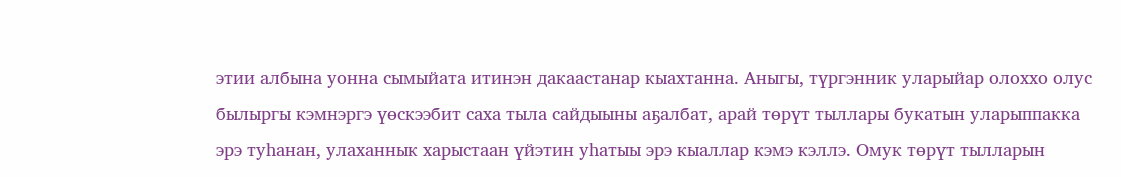этии албына уонна сымыйата итинэн дакаастанар кыахтанна. Аныгы, түргэнник уларыйар олоххо олус былыргы кэмнэргэ үөскээбит саха тыла сайдыыны аҕалбат, арай төрүт тыллары букатын уларыппакка эрэ туһанан, улаханнык харыстаан үйэтин уһатыы эрэ кыаллар кэмэ кэллэ. Омук төрүт тылларын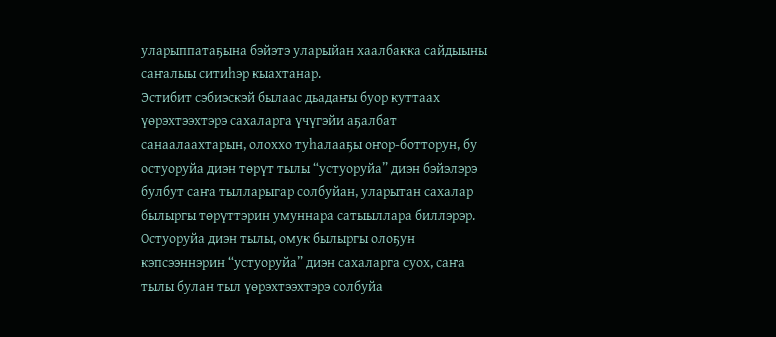уларыппатаҕына бэйэтэ уларыйан хаалбакка сайдыыны саҥалыы ситиһэр кыахтанар.
Эстибит сэбиэскэй былаас дьадаҥы буор куттаах үөрэхтээхтэрэ сахаларга үчүгэйи аҕалбат санаалаахтарын, олоххо туһалааҕы оҥор-ботторун, бу остуоруйа диэн төрүт тылы “устуоруйа” диэн бэйэлэрэ булбут саҥа тылларыгар солбуйан, уларытан сахалар былыргы төрүттэрин умуннара сатыыллара биллэрэр.
Остуоруйа диэн тылы, омук былыргы олоҕун кэпсээннэрин “устуоруйа” диэн сахаларга суох, саҥа тылы булан тыл үөрэхтээхтэрэ солбуйа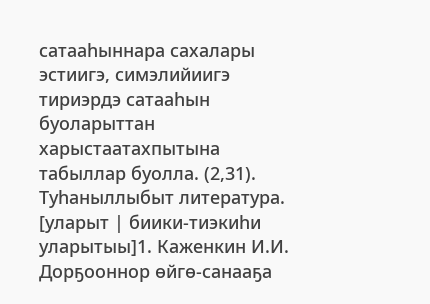сатааһыннара сахалары эстиигэ, симэлийиигэ тириэрдэ сатааһын буоларыттан харыстаатахпытына табыллар буолла. (2,31).
Туһаныллыбыт литература.
[уларыт | биики-тиэкиһи уларытыы]1. Каженкин И.И. Дорҕооннор өйгө-санааҕа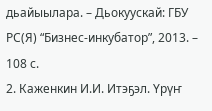дьайыылара. – Дьокуускай: ГБУ РС(Я) “Бизнес-инкубатор”, 2013. – 108 с.
2. Каженкин И.И. Итэҕэл. Үрүҥ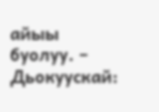айыы буолуу. – Дьокуускай: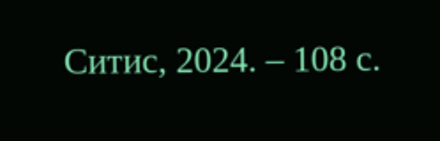Ситис, 2024. – 108 с.